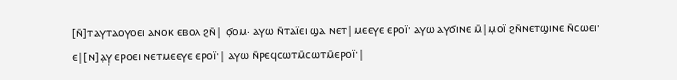[ⲛ̄]ⲧⲁⲩⲧⲁⲟⲩⲟⲉⲓ ⲁⲛⲟⲕ ⲉⲃⲟⲗ ϩⲛ̄| ϭ̣ⲟⲙ‧ ⲁⲩⲱ ⲛ̄ⲧⲁϊⲉⲓ ϣⲁ ⲛⲉⲧ|ⲙⲉⲉⲩⲉ ⲉⲣⲟⲓ̈· ⲁⲩⲱ ⲁⲩϭⲓⲛⲉ ⲙ̄|ⲙ̣ⲟⲓ̈ ϩⲛ̄ⲛⲉⲧϣⲓⲛⲉ ⲛ̄ⲥⲱⲉⲓ· ⲉ|[ⲛ]ⲁ̣ⲩ̣ ⲉⲣⲟⲉⲓ ⲛⲉⲧⲙⲉⲉⲩⲉ ⲉⲣⲟⲓ̈·| ⲁⲩⲱ ⲛ̄ⲣⲉϥⲥⲱⲧⲙ̄ⲥⲱⲧⲙ̄ⲉⲣⲟⲓ̈·|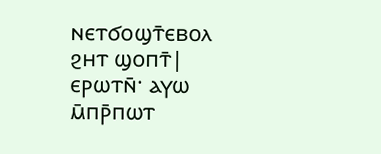ⲛⲉⲧϭⲟϣⲧ̄ⲉⲃⲟⲗ ϩⲏⲧ ϣⲟⲡⲧ̄| ⲉⲣⲱⲧⲛ̄· ⲁⲩⲱ ⲙ̄ⲡⲣ̄ⲡⲱⲧ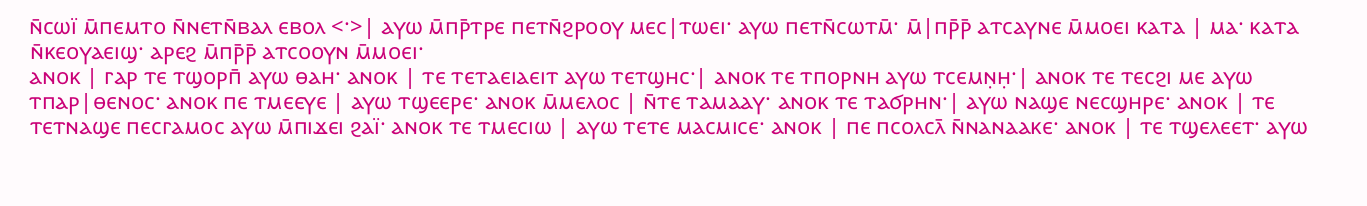ⲛ̄ⲥⲱⲓ̈ ⲙ̄ⲡⲉⲙⲧⲟ ⲛ̄ⲛⲉⲧⲛ̄ⲃⲁⲗ ⲉⲃⲟⲗ <·>| ⲁⲩⲱ ⲙ̄ⲡⲣ̄ⲧⲣⲉ ⲡⲉⲧⲛ̄ϩⲣⲟⲟⲩ ⲙⲉⲥ|ⲧⲱⲉⲓ· ⲁⲩⲱ ⲡⲉⲧⲛ̄ⲥⲱⲧⲙ̄· ⲙ̄|ⲡⲣ̄ⲣ̄ ⲁⲧⲥⲁⲩⲛⲉ ⲙ̄ⲙⲟⲉⲓ ⲕⲁⲧⲁ | ⲙⲁ· ⲕⲁⲧⲁ ⲛ̄ⲕⲉⲟⲩⲁⲉⲓϣ· ⲁⲣⲉϩ ⲙ̄ⲡⲣ̄ⲣ̄ ⲁⲧⲥⲟⲟⲩⲛ ⲙ̄ⲙⲟⲉⲓ·
ⲁⲛⲟⲕ | ⲅⲁⲣ ⲧⲉ ⲧϣⲟⲣⲡ̄ ⲁⲩⲱ ⲑⲁⲏ· ⲁⲛⲟⲕ | ⲧⲉ ⲧⲉⲧⲁⲉⲓⲁⲉⲓⲧ ⲁⲩⲱ ⲧⲉⲧϣⲏⲥ·| ⲁⲛⲟⲕ ⲧⲉ ⲧⲡⲟⲣⲛⲏ ⲁⲩⲱ ⲧⲥⲉⲙⲛ̣ⲏ̣·| ⲁⲛⲟⲕ ⲧⲉ ⲧⲉⲥϩⲓ ⲙⲉ ⲁⲩⲱ ⲧⲡⲁⲣ|ⲑⲉⲛⲟⲥ· ⲁⲛⲟⲕ ⲡⲉ ⲧⲙⲉⲉⲩⲉ | ⲁⲩⲱ ⲧϣⲉⲉⲣⲉ· ⲁⲛⲟⲕ ⲙ̄ⲙⲉⲗⲟⲥ | ⲛ̄ⲧⲉ ⲧⲁⲙⲁⲁⲩ· ⲁⲛⲟⲕ ⲧⲉ ⲧⲁϭⲣⲏⲛ·| ⲁⲩⲱ ⲛⲁϣⲉ ⲛⲉⲥϣⲏⲣⲉ· ⲁⲛⲟⲕ | ⲧⲉ ⲧⲉⲧⲛⲁϣⲉ ⲡⲉⲥⲅⲁⲙⲟⲥ ⲁⲩⲱ ⲙ̄ⲡⲓϫⲉⲓ ϩⲁⲓ̈· ⲁⲛⲟⲕ ⲧⲉ ⲧⲙⲉⲥⲓⲱ | ⲁⲩⲱ ⲧⲉⲧⲉ ⲙⲁⲥⲙⲓⲥⲉ· ⲁⲛⲟⲕ | ⲡⲉ ⲡⲥⲟⲗⲥⲗ̄ ⲛ̄ⲛⲁⲛⲁⲁⲕⲉ· ⲁⲛⲟⲕ | ⲧⲉ ⲧϣⲉⲗⲉⲉⲧ· ⲁⲩⲱ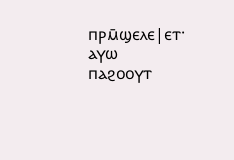ⲡⲣⲙ̄ϣⲉⲗⲉ|ⲉⲧ· ⲁⲩⲱ ⲡⲁϩⲟⲟⲩⲧ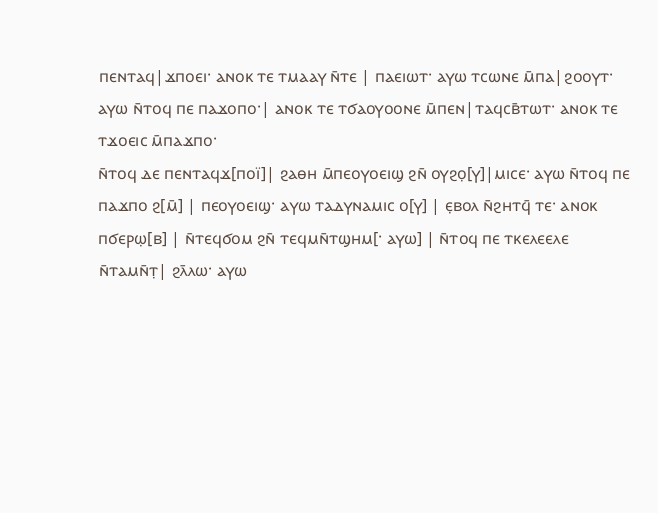ⲡⲉⲛⲧⲁϥ|ϫⲡⲟⲉⲓ· ⲁⲛⲟⲕ ⲧⲉ ⲧⲙⲁⲁⲩ ⲛ̄ⲧⲉ | ⲡⲁⲉⲓⲱⲧ· ⲁⲩⲱ ⲧⲥⲱⲛⲉ ⲙ̄ⲡⲁ|ϩⲟⲟⲩⲧ· ⲁⲩⲱ ⲛ̄ⲧⲟϥ ⲡⲉ ⲡⲁϫⲟⲡⲟ·| ⲁⲛⲟⲕ ⲧⲉ ⲧϭⲁⲟⲩⲟⲟⲛⲉ ⲙ̄ⲡⲉⲛ|ⲧⲁϥⲥⲃ̄ⲧⲱⲧ· ⲁⲛⲟⲕ ⲧⲉ ⲧϫⲟⲉⲓⲥ ⲙ̄ⲡⲁϫⲡⲟ·
ⲛ̄ⲧⲟϥ ⲇⲉ ⲡⲉⲛⲧⲁϥϫ[ⲡⲟⲓ̈]| ϩⲁⲑⲏ ⲙ̄ⲡⲉⲟⲩⲟⲉⲓϣ ϩⲛ̄ ⲟⲩϩⲟ̣[ⲩ]|ⲙⲓⲥⲉ· ⲁⲩⲱ ⲛ̄ⲧⲟϥ ⲡⲉ ⲡⲁϫⲡⲟ ϩ[ⲙ̄] | ⲡⲉⲟⲩⲟⲉⲓϣ· ⲁⲩⲱ ⲧⲁⲇⲩⲛⲁⲙⲓⲥ ⲟ[ⲩ] | ⲉ̣ⲃⲟⲗ ⲛ̄ϩⲏⲧϥ̄ ⲧⲉ· ⲁⲛⲟⲕ ⲡϭⲉⲣⲱ̣[ⲃ] | ⲛ̄ⲧⲉϥϭⲟⲙ ϩⲛ̄ ⲧⲉϥⲙⲛ̄ⲧϣⲏⲙ[· ⲁⲩⲱ] | ⲛ̄ⲧⲟϥ ⲡⲉ ⲧⲕⲉⲗⲉⲉⲗⲉ ⲛ̄ⲧⲁⲙⲛ̄ⲧ̣| ϩⲗ̄ⲗⲱ· ⲁⲩⲱ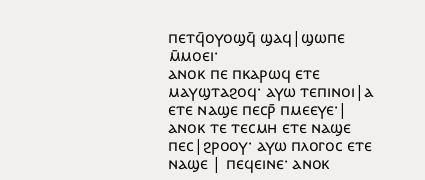ⲡⲉⲧϥ̄ⲟⲩⲟϣϥ̄ ϣⲁϥ|ϣⲱⲡⲉ ⲙ̄ⲙⲟⲉⲓ·
ⲁⲛⲟⲕ ⲡⲉ ⲡⲕⲁⲣⲱϥ ⲉⲧⲉ ⲙⲁⲩϣⲧⲁϩⲟϥ· ⲁⲩⲱ ⲧⲉⲡⲓⲛⲟⲓ|ⲁ ⲉⲧⲉ ⲛⲁϣⲉ ⲡⲉⲥⲣ̄ ⲡⲙⲉⲉⲩⲉ·| ⲁⲛⲟⲕ ⲧⲉ ⲧⲉⲥⲙⲏ ⲉⲧⲉ ⲛⲁϣⲉ ⲡⲉⲥ|ϩⲣⲟⲟⲩ· ⲁⲩⲱ ⲡⲗⲟⲅⲟⲥ ⲉⲧⲉ ⲛⲁϣⲉ | ⲡⲉϥⲉⲓⲛⲉ· ⲁⲛⲟⲕ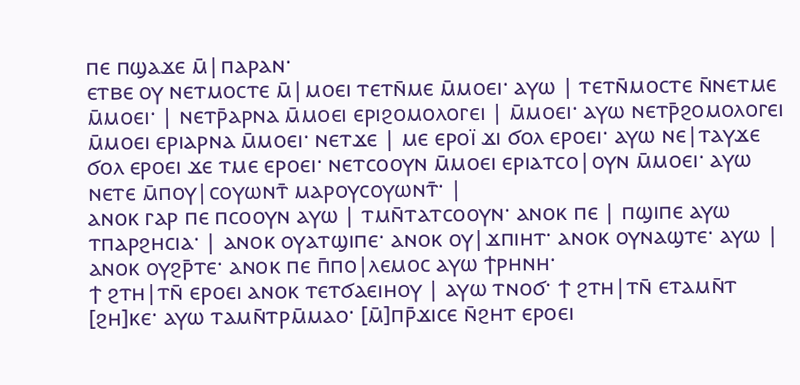ⲡⲉ ⲡϣⲁϫⲉ ⲙ̄|ⲡⲁⲣⲁⲛ·
ⲉⲧⲃⲉ ⲟⲩ ⲛⲉⲧⲙⲟⲥⲧⲉ ⲙ̄|ⲙⲟⲉⲓ ⲧⲉⲧⲛ̄ⲙⲉ ⲙ̄ⲙⲟⲉⲓ· ⲁⲩⲱ | ⲧⲉⲧⲛ̄ⲙⲟⲥⲧⲉ ⲛ̄ⲛⲉⲧⲙⲉ ⲙ̄ⲙⲟⲉⲓ· | ⲛⲉⲧⲣ̄ⲁⲣⲛⲁ ⲙ̄ⲙⲟⲉⲓ ⲉⲣⲓϩⲟⲙⲟⲗⲟⲅⲉⲓ | ⲙ̄ⲙⲟⲉⲓ· ⲁⲩⲱ ⲛⲉⲧⲣ̄ϩⲟⲙⲟⲗⲟⲅⲉⲓ ⲙ̄ⲙⲟⲉⲓ ⲉⲣⲓⲁⲣⲛⲁ ⲙ̄ⲙⲟⲉⲓ· ⲛⲉⲧϫⲉ | ⲙⲉ ⲉⲣⲟⲓ̈ ϫⲓ ϭⲟⲗ ⲉⲣⲟⲉⲓ· ⲁⲩⲱ ⲛⲉ|ⲧⲁⲩϫⲉ ϭⲟⲗ ⲉⲣⲟⲉⲓ ϫⲉ ⲧⲙⲉ ⲉⲣⲟⲉⲓ· ⲛⲉⲧⲥⲟⲟⲩⲛ ⲙ̄ⲙⲟⲉⲓ ⲉⲣⲓⲁⲧⲥⲟ|ⲟⲩⲛ ⲙ̄ⲙⲟⲉⲓ· ⲁⲩⲱ ⲛⲉⲧⲉ ⲙ̄ⲡⲟⲩ|ⲥⲟⲩⲱⲛⲧ̄ ⲙⲁⲣⲟⲩⲥⲟⲩⲱⲛⲧ̄· |
ⲁⲛⲟⲕ ⲅⲁⲣ ⲡⲉ ⲡⲥⲟⲟⲩⲛ ⲁⲩⲱ | ⲧⲙⲛ̄ⲧⲁⲧⲥⲟⲟⲩⲛ· ⲁⲛⲟⲕ ⲡⲉ | ⲡϣⲓⲡⲉ ⲁⲩⲱ ⲧⲡⲁⲣϩⲏⲥⲓⲁ· | ⲁⲛⲟⲕ ⲟⲩⲁⲧϣⲓⲡⲉ· ⲁⲛⲟⲕ ⲟⲩ|ϫⲡⲓⲏⲧ· ⲁⲛⲟⲕ ⲟⲩⲛⲁϣⲧⲉ· ⲁⲩⲱ | ⲁⲛⲟⲕ ⲟⲩϩⲣ̄ⲧⲉ· ⲁⲛⲟⲕ ⲡⲉ ⲡ̄ⲡⲟ|ⲗⲉⲙⲟⲥ ⲁⲩⲱ ϯⲣⲏⲛⲏ·
ϯ ϩⲧⲏ|ⲧⲛ̄ ⲉⲣⲟⲉⲓ ⲁⲛⲟⲕ ⲧⲉⲧϭⲁⲉⲓⲏⲟⲩ | ⲁⲩⲱ ⲧⲛⲟϭ· ϯ ϩⲧⲏ|ⲧⲛ̄ ⲉⲧⲁⲙⲛ̄ⲧ [ϩⲏ]ⲕⲉ· ⲁⲩⲱ ⲧⲁⲙⲛ̄ⲧⲣⲙ̄ⲙⲁⲟ· [ⲙ̄]ⲡⲣ̄ϫⲓⲥⲉ ⲛ̄ϩⲏⲧ ⲉⲣⲟⲉⲓ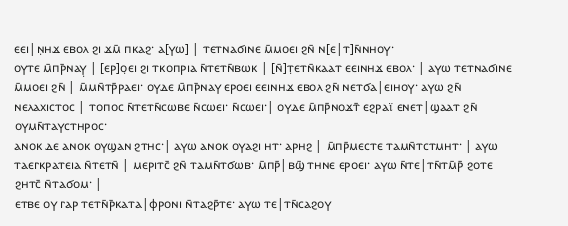ⲉⲉⲓ|ⲛ̣ⲏϫ ⲉⲃⲟⲗ ϩⲓ ϫⲙ̄ ⲡⲕⲁϩ· ⲁ[ⲩⲱ] | ⲧⲉⲧⲛⲁϭⲓⲛⲉ ⲙ̄ⲙⲟⲉⲓ ϩⲛ̄ ⲛ[ⲉ|ⲧ]ⲛ̄ⲛⲏⲟⲩ·
ⲟⲩⲧⲉ ⲙ̄ⲡⲣ̄ⲛⲁⲩ̣ | [ⲉⲣ]ⲟ̣ⲉⲓ ϩⲓ ⲧⲕⲟⲡⲣⲓⲁ ⲛ̄ⲧⲉⲧⲛ̄ⲃⲱⲕ | [ⲛ̄]ⲧ̣ⲉⲧⲛ̄ⲕⲁⲁⲧ ⲉⲉⲓⲛⲏϫ ⲉⲃⲟⲗ· | ⲁⲩⲱ ⲧⲉⲧⲛⲁϭⲓⲛⲉ ⲙ̄ⲙⲟⲉⲓ ϩⲛ̄ | ⲙ̄ⲙⲛ̄ⲧⲣ̄ⲣⲁⲉⲓ· ⲟⲩⲇⲉ ⲙ̄ⲡⲣ̄ⲛⲁⲩ ⲉⲣⲟⲉⲓ ⲉⲉⲓⲛⲏϫ ⲉⲃⲟⲗ ϩⲛ̄ ⲛⲉⲧϭⲁ|ⲉⲓⲏⲟⲩ· ⲁⲩⲱ ϩⲛ̄ ⲛⲉⲗⲁⲭⲓⲥⲧⲟⲥ | ⲧⲟⲡⲟⲥ ⲛ̄ⲧⲉⲧⲛ̄ⲥⲱⲃⲉ ⲛ̄ⲥⲱⲉⲓ· ⲛ̄ⲥⲱⲉⲓ·| ⲟⲩⲇⲉ ⲙ̄ⲡⲣ̄ⲛⲟϫⲧ̄ ⲉϩⲣⲁϊ ⲉⲛⲉⲧ|ϣⲁⲁⲧ ϩⲛ̄ ⲟⲩⲙⲛ̄ⲧⲁⲩⲥⲧⲏⲣⲟⲥ·
ⲁⲛⲟⲕ ⲇⲉ ⲁⲛⲟⲕ ⲟⲩϣⲁⲛ ϩⲧⲏⲥ·| ⲁⲩⲱ ⲁⲛⲟⲕ ⲟⲩⲁϩⲓ ⲏⲧ· ⲁⲣⲏϩ | ⲙ̄ⲡⲣ̄ⲙⲉⲥⲧⲉ ⲧⲁⲙⲛ̄ⲧⲥⲧⲙⲏⲧ· | ⲁⲩⲱ ⲧⲁⲉⲅⲕⲣⲁⲧⲉⲓⲁ ⲛ̄ⲧⲉⲧⲛ̄ | ⲙⲉⲣⲓⲧⲥ̄ ϩⲛ̄ ⲧⲁⲙⲛ̄ⲧϭⲱⲃ· ⲙ̄ⲡⲣ̄|ⲃϣ̄ ⲧⲏⲛⲉ ⲉⲣⲟⲉⲓ· ⲁⲩⲱ ⲛ̄ⲧⲉ|ⲧⲛ̄ⲧⲙ̄ⲣ̄ ϩⲟⲧⲉ ϩⲏⲧⲥ̄ ⲛ̄ⲧⲁϭⲟⲙ· |
ⲉⲧⲃⲉ ⲟⲩ ⲅⲁⲣ ⲧⲉⲧⲛ̄ⲣ̄ⲕⲁⲧⲁ|ⲫⲣⲟⲛⲓ ⲛ̄ⲧⲁϩⲣ̄ⲧⲉ· ⲁⲩⲱ ⲧⲉ|ⲧⲛ̄ⲥⲁϩⲟⲩ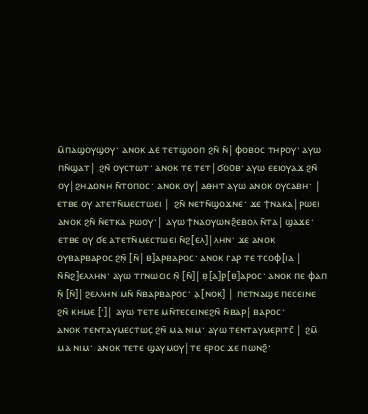ⲙ̄ⲡⲁϣⲟⲩϣⲟⲩ· ⲁⲛⲟⲕ ⲇⲉ ⲧⲉⲧϣⲟⲟⲡ ϩⲛ̄ ⲛ̄|ⲫⲟⲃⲟⲥ ⲧⲏⲣⲟⲩ· ⲁⲩⲱ ⲡⲛ̄ϣⲁⲧ| ϩⲛ̄ ⲟⲩⲥⲧⲱⲧ· ⲁⲛⲟⲕ ⲧⲉ ⲧⲉⲧ|ϭⲟoⲃ· ⲁⲩⲱ ⲉⲉⲓⲟⲩⲁϫ ϩⲛ̄ ⲟⲩ|ϩⲏⲇⲟⲛⲏ ⲛ̄ⲧⲟⲡⲟⲥ· ⲁⲛⲟⲕ ⲟⲩ|ⲁⲑⲏⲧ ⲁⲩⲱ ⲁⲛⲟⲕ ⲟⲩⲥⲁⲃⲏ· |
ⲉⲧⲃⲉ ⲟⲩ ⲁⲧⲉⲧⲛ̄ⲙⲉⲥⲧⲱⲉⲓ | ϩⲛ̄ ⲛⲉⲧⲛ̄ϣⲟϫⲛⲉ· ϫⲉ ϯⲛⲁⲕⲁ|ⲣⲱⲉⲓ ⲁⲛⲟⲕ ϩⲛ̄ ⲛ̄ⲉⲧⲕⲁ ⲣⲱⲟⲩ·| ⲁⲩⲱ ϯⲛⲁⲟⲩⲱⲛϩ̄ⲉⲃⲟⲗ ⲛ̄ⲧⲁ|ϣⲁϫⲉ· ⲉⲧⲃⲉ ⲟⲩ ϭⲉ ⲁⲧⲉⲧⲛ̄ⲙⲉⲥⲧⲱⲉⲓ ⲛ̄ϩ[ⲉⲗ]|ⲗⲏⲛ· ϫⲉ ⲁⲛⲟⲕ ⲟⲩⲃⲁⲣⲃⲁⲣⲟⲥ ϩⲛ̣̄ [ⲛ̄|ⲃ]ⲁⲣⲃⲁⲣⲟⲥ· ⲁⲛⲟⲕ ⲅⲁⲣ ⲧⲉ ⲧⲥⲟⲫ[ⲓⲁ | ⲛ̄ⲛ̄ϩ]ⲉⲗⲗⲏⲛ· ⲁⲩⲱ ⲧⲅⲛⲱⲥⲓⲥ ⲛ̣̄ [ⲛ̄]|ⲃ̣[ⲁ]ⲣ̣[ⲃ]ⲁⲣⲟⲥ· ⲁⲛⲟⲕ ⲡⲉ ⲫⲁⲡ ⲛ̣̄ [ⲛ̄]|ϩⲉⲗⲗⲏⲛ ⲙⲛ̄ ⲛ̄ⲃⲁⲣⲃⲁⲣⲟⲥ· ⲁ̣[ⲛⲟⲕ] | ⲡⲉⲧⲛⲁϣⲉ ⲡⲉⲥⲉⲓⲛⲉ ϩⲛ̄ ⲕⲏⲙⲉ [·]| ⲁⲩⲱ ⲧⲉⲧⲉ ⲙⲛ̄ⲧⲉⲥⲉⲓⲛⲉϩⲛ̄ ⲛ̄ⲃⲁⲣ|ⲃⲁⲣⲟⲥ·
ⲁⲛⲟⲕ ⲧⲉⲛⲧⲁⲩⲙⲉⲥⲧⲱⲥ̣ ϩⲛ̄ ⲙⲁ ⲛⲓⲙ· ⲁⲩⲱ ⲧⲉⲛⲧⲁⲩⲙⲉⲣⲓⲧⲥ̄ | ϩⲙ̄ ⲙⲁ ⲛⲓⲙ· ⲁⲛⲟⲕ ⲧⲉⲧⲉ ϣⲁⲩⲙⲟⲩ|ⲧⲉ ⲉⲣⲟⲥ ϫⲉ ⲡⲱⲛϩ̄·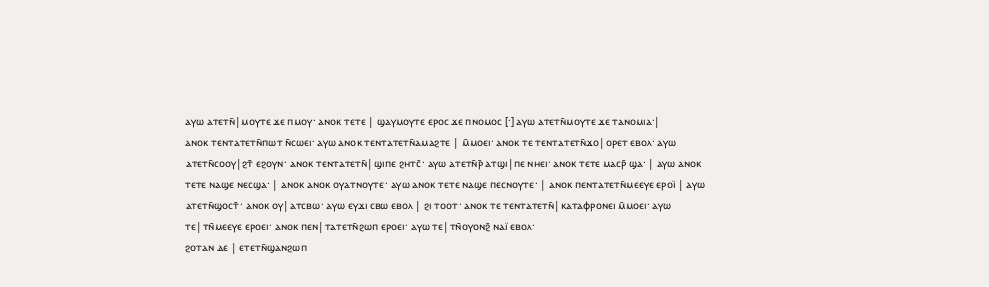ⲁⲩⲱ ⲁⲧⲉⲧⲛ̄|ⲙⲟⲩⲧⲉ ϫⲉ ⲡⲙⲟⲩ· ⲁⲛⲟⲕ ⲧⲉⲧⲉ | ϣⲁⲩⲙⲟⲩⲧⲉ ⲉⲣⲟⲥ ϫⲉ ⲡⲛⲟⲙⲟⲥ [·] ⲁⲩⲱ ⲁⲧⲉⲧⲛ̄ⲙⲟⲩⲧⲉ ϫⲉ ⲧⲁⲛⲟⲙⲓⲁ·|
ⲁⲛⲟⲕ ⲧⲉⲛⲧⲁⲧⲉⲧⲛ̄ⲡⲱⲧ ⲛ̄ⲥⲱⲉⲓ· ⲁⲩⲱ ⲁⲛⲟⲕ ⲧⲉⲛⲧⲁⲧⲉⲧⲛ̄ⲁⲙⲁϩⲧⲉ | ⲙ̄ⲙⲟⲉⲓ· ⲁⲛⲟⲕ ⲧⲉ ⲧⲉⲛⲧⲁⲧⲉⲧⲛ̄ϫⲟ|ⲟⲣⲉⲧ ⲉⲃⲟⲗ· ⲁⲩⲱ ⲁⲧⲉⲧⲛ̄ⲥⲟⲟⲩ|ϩⲧ̄ ⲉϩⲟⲩⲛ· ⲁⲛⲟⲕ ⲧⲉⲛⲧⲁⲧⲉⲧⲛ̄|ϣⲓⲡⲉ ϩⲏⲧⲥ̄· ⲁⲩⲱ ⲁⲧⲉⲧⲛ̄ⲣ̄ ⲁⲧϣⲓ|ⲡⲉ ⲛⲏⲉⲓ· ⲁⲛⲟⲕ ⲧⲉⲧⲉ ⲙⲁⲥⲣ̄ ϣⲁ· | ⲁⲩⲱ ⲁⲛⲟⲕ ⲧⲉⲧⲉ ⲛⲁϣⲉ ⲛⲉⲥϣⲁ· | ⲁⲛⲟⲕ ⲁⲛⲟⲕ ⲟⲩⲁⲧⲛⲟⲩⲧⲉ· ⲁⲩⲱ ⲁⲛⲟⲕ ⲧⲉⲧⲉ ⲛⲁϣⲉ ⲡⲉⲥⲛⲟⲩⲧⲉ· | ⲁⲛⲟⲕ ⲡⲉⲛⲧⲁⲧⲉⲧⲛ̄ⲙⲉⲉⲩⲉ ⲉⲣⲟⲓ̈ | ⲁⲩⲱ ⲁⲧⲉⲧⲛ̄ϣⲟⲥⲧ̄· ⲁⲛⲟⲕ ⲟⲩ|ⲁⲧⲥⲃⲱ· ⲁⲩⲱ ⲉⲩϫⲓ ⲥⲃⲱ ⲉⲃⲟⲗ | ϩⲓ ⲧⲟⲟⲧ· ⲁⲛⲟⲕ ⲧⲉ ⲧⲉⲛⲧⲁⲧⲉⲧⲛ̄|ⲕⲁⲧⲁⲫⲣⲟⲛⲉⲓ ⲙ̄ⲙⲟⲉⲓ· ⲁⲩⲱ ⲧⲉ|ⲧⲛ̄ⲙⲉⲉⲩⲉ ⲉⲣⲟⲉⲓ· ⲁⲛⲟⲕ ⲡⲉⲛ|ⲧⲁⲧⲉⲧⲛ̄ϩⲱⲡ ⲉⲣⲟⲉⲓ· ⲁⲩⲱ ⲧⲉ|ⲧⲛ̄ⲟⲩⲟⲛϩ̄ ⲛⲁⲓ̈ ⲉⲃⲟⲗ·
ϩⲟⲧⲁⲛ ⲇⲉ | ⲉⲧⲉⲧⲛ̄ϣⲁⲛϩⲱⲡ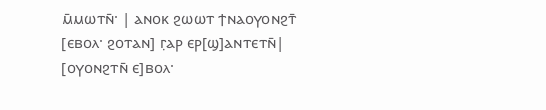ⲙ̄ⲙⲱⲧⲛ̄· | ⲁⲛⲟⲕ ϩⲱⲱⲧ ϯⲛⲁⲟⲩⲟⲛϩⲧ̄ [ⲉⲃⲟⲗ· ϩⲟⲧⲁⲛ] ⲅ̣ⲁⲣ ⲉⲣ[ϣ]ⲁⲛⲧⲉⲧⲛ̄| [ⲟⲩⲟⲛϩⲧⲛ̄ ⲉ]ⲃⲟⲗ·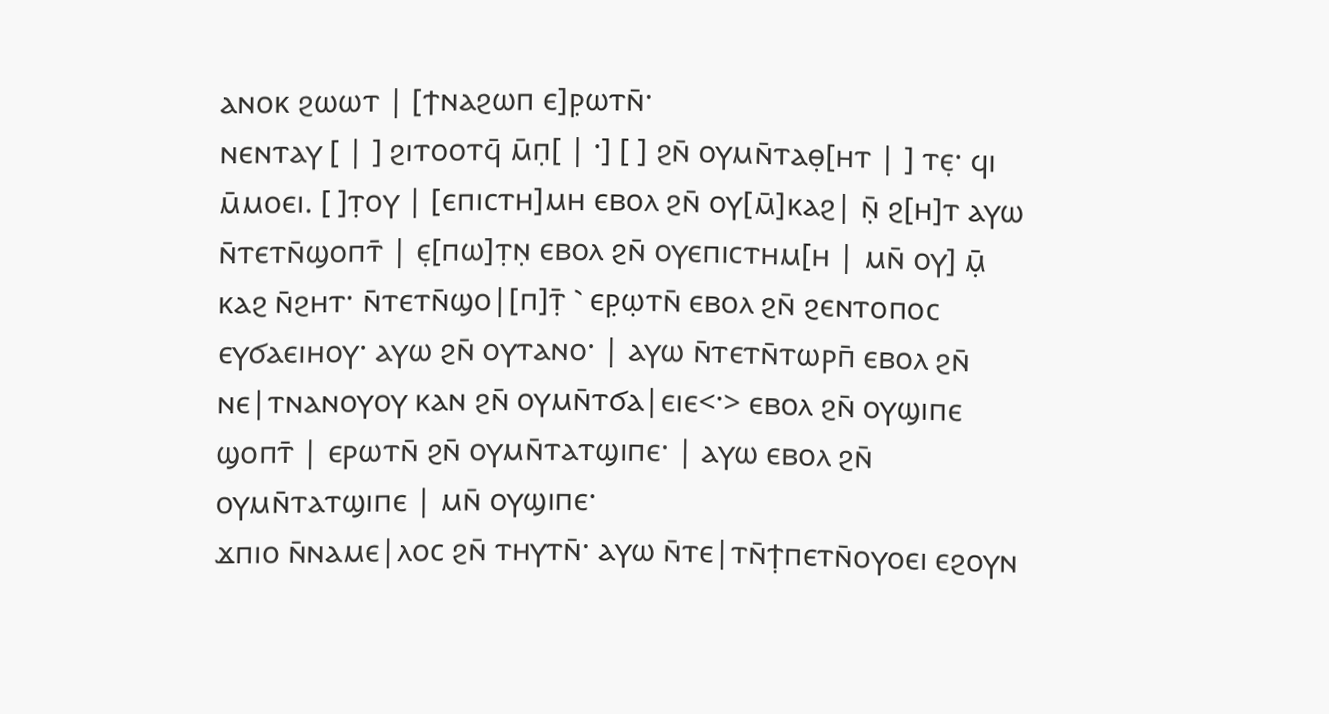ⲁⲛⲟⲕ ϩⲱⲱⲧ | [ϯⲛⲁϩⲱⲡ ⲉ]ⲣ̣ⲱⲧⲛ̄·
ⲛⲉⲛⲧⲁⲩ [ | ] ϩⲓⲧⲟⲟⲧϥ̄ ⲙ̄ⲡ̣[ | ·] [ ] ϩⲛ̄ ⲟⲩⲙⲛ̄ⲧⲁⲑ̣[ⲏⲧ | ] ⲧⲉ̣· ϥⲓ ⲙ̄ⲙⲟⲉⲓ. [ ]ⲧ̣ⲟⲩ | [ⲉⲡⲓⲥⲧⲏ]ⲙⲏ ⲉⲃⲟⲗ ϩⲛ̄ ⲟⲩ[ⲙ̄]ⲕⲁϩ| ⲛ̣̄ ϩ[ⲏ]ⲧ ⲁⲩⲱ ⲛ̄ⲧⲉⲧⲛ̄ϣⲟⲡⲧ̄ | ⲉ̣[ⲡⲱ]ⲧ̣ⲛ̣ ⲉⲃⲟⲗ ϩⲛ̄ ⲟⲩⲉⲡⲓⲥⲧⲏⲙ[ⲏ | ⲙⲛ̄ ⲟⲩ] ⲙ̣̄ ⲕⲁϩ ⲛ̄ϩⲏⲧ· ⲛ̄ⲧⲉⲧⲛ̄ϣⲟ|[ⲡ]ⲧ̣̄ ⳿ ⲉⲣ̣ⲱ̣ⲧⲛ̄ ⲉⲃⲟⲗ ϩⲛ̄ ϩⲉⲛⲧⲟⲡⲟⲥ ⲉⲩϭⲁⲉⲓⲏⲟⲩ· ⲁⲩⲱ ϩⲛ̄ ⲟⲩⲧⲁⲛⲟ· | ⲁⲩⲱ ⲛ̄ⲧⲉⲧⲛ̄ⲧⲱⲣⲡ̄ ⲉⲃⲟⲗ ϩⲛ̄ ⲛⲉ|ⲧⲛⲁⲛⲟⲩⲟⲩ ⲕⲁⲛ ϩⲛ̄ ⲟⲩⲙⲛ̄ⲧϭⲁ|ⲉⲓⲉ<·> ⲉⲃⲟⲗ ϩⲛ̄ ⲟⲩϣⲓⲡⲉ ϣⲟⲡⲧ̄ | ⲉⲣⲱⲧⲛ̄ ϩⲛ̄ ⲟⲩⲙⲛ̄ⲧⲁⲧϣⲓⲡⲉ· | ⲁⲩⲱ ⲉⲃⲟⲗ ϩⲛ̄ ⲟⲩⲙⲛ̄ⲧⲁⲧϣⲓⲡⲉ | ⲙⲛ̄ ⲟⲩϣⲓⲡⲉ·
ϫⲡⲓⲟ ⲛ̄ⲛⲁⲙⲉ|ⲗⲟⲥ ϩⲛ̄ ⲧⲏⲩⲧⲛ̄· ⲁⲩⲱ ⲛ̄ⲧⲉ|ⲧⲛ̄ϯ̣ⲡⲉⲧⲛ̄ⲟⲩⲟⲉⲓ ⲉϩⲟⲩⲛ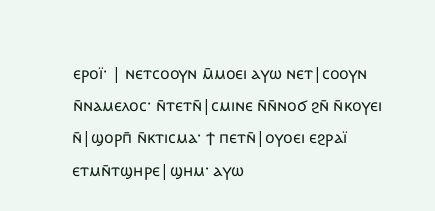ⲉⲣⲟⲓ̈· | ⲛⲉⲧⲥⲟⲟⲩⲛ ⲙ̄ⲙⲟⲉⲓ ⲁⲩⲱ ⲛⲉⲧ|ⲥⲟⲟⲩⲛ ⲛ̄ⲛⲁⲙⲉⲗⲟⲥ· ⲛ̄ⲧⲉⲧⲛ̄|ⲥⲙⲓⲛⲉ ⲛ̄ⲛ̄ⲛⲟϭ ϩⲛ̄ ⲛ̄ⲕⲟⲩⲉⲓ ⲛ̄|ϣⲟⲣⲡ̄ ⲛ̄ⲕⲧⲓⲥⲙⲁ· ϯ ⲡⲉⲧⲛ̄|ⲟⲩⲟⲉⲓ ⲉϩⲣⲁⲓ̈ ⲉⲧⲙⲛ̄ⲧϣⲏⲣⲉ|ϣⲏⲙ· ⲁⲩⲱ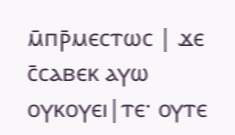ⲙ̄ⲡⲣ̄ⲙⲉⲥⲧⲱⲥ | ϫⲉ ⲥ̄ⲥⲁⲃⲉⲕ ⲁⲩⲱ ⲟⲩⲕⲟⲩⲉⲓ|ⲧⲉ· ⲟⲩⲧⲉ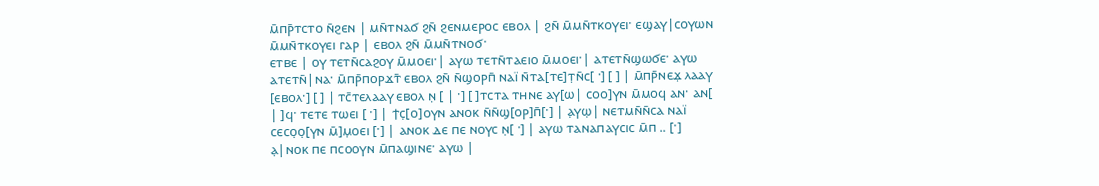ⲙ̄ⲡⲣ̄ⲧⲥⲧⲟ ⲛ̄ϩⲉⲛ | ⲙⲛ̄ⲧⲛⲁϭ ϩⲛ̄ ϩⲉⲛⲙⲉⲣⲟⲥ ⲉⲃⲟⲗ | ϩⲛ̄ ⲙ̄ⲙⲛ̄ⲧⲕⲟⲩⲉⲓ· ⲉϣⲁⲩ|ⲥⲟⲩⲱⲛ ⲙ̄ⲙⲛ̄ⲧⲕⲟⲩⲉⲓ ⲅⲁⲣ | ⲉⲃⲟⲗ ϩⲛ̄ ⲙ̄ⲙⲛ̄ⲧⲛⲟϭ·
ⲉⲧⲃⲉ | ⲟⲩ ⲧⲉⲧⲛ̄ⲥⲁϩⲟⲩ ⲙ̄ⲙⲟⲉⲓ·| ⲁⲩⲱ ⲧⲉⲧⲛ̄ⲧⲁⲉⲓⲟ ⲙ̄ⲙⲟⲉⲓ·| ⲁⲧⲉⲧⲛ̄ϣⲱϭⲉ· ⲁⲩⲱ ⲁⲧⲉⲧⲛ̄|ⲛⲁ· ⲙ̄ⲡⲣ̄ⲡⲟⲣϫⲧ̄ ⲉⲃⲟⲗ ϩⲛ̄ ⲛ̄ϣⲟⲣⲡ̄ ⲛⲁⲓ̈ ⲛ̄ⲧⲁ[ⲧⲉ]ⲧ̣ⲛ̄ⲥ[ ·] [ ] | ⲙ̄ⲡⲣ̄ⲛⲉϫ̣ ⲗⲁⲁⲩ [ⲉⲃⲟⲗ·] [ ] | ⲧⲥ̄ⲧⲉⲗⲁⲁⲩ ⲉⲃⲟⲗ ⲛ̣ [ | ·] [ ]ⲧⲥⲧⲁ ⲧⲏⲛⲉ ⲁⲩ[ⲱ| ⲥⲟⲟ]ⲩⲛ ⲙ̄ⲙⲟϥ ⲁⲛ· ⲁⲛ[ | ]ϥ· ⲧⲉⲧⲉ ⲧⲱⲉⲓ [ ·] | ϯⲥ̣[ⲟ]ⲟⲩⲛ ⲁⲛⲟⲕ ⲛ̄ⲛ̄ϣ[ⲟⲣ]ⲡ̄[·] | ⲁ̣ⲩⲱ̣| ⲛⲉⲧⲙⲛ̄ⲛ̄ⲥⲁ ⲛⲁⲓ̈ ⲥⲉⲥⲟ̣ⲟ̣[ⲩⲛ ⲙ̄]ⲙ̣ⲟⲉⲓ [·] | ⲁⲛⲟⲕ ⲇⲉ ⲡⲉ ⲛⲟⲩⲥ ⲛ̣[ ·] | ⲁⲩⲱ ⲧⲁⲛⲁⲡⲁⲩⲥⲓⲥ ⲙ̄ⲡ .. [·] ⲁ̣|ⲛⲟⲕ ⲡⲉ ⲡⲥⲟⲟⲩⲛ ⲙ̄ⲡⲁϣⲓⲛⲉ· ⲁⲩⲱ |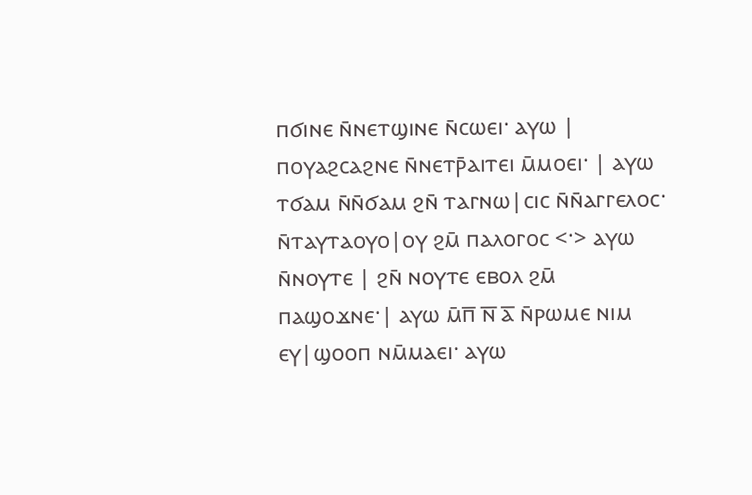ⲡϭⲓⲛⲉ ⲛ̄ⲛⲉⲧϣⲓⲛⲉ ⲛ̄ⲥⲱⲉⲓ· ⲁⲩⲱ | ⲡⲟⲩⲁϩⲥⲁϩⲛⲉ ⲛ̄ⲛⲉⲧⲣ̄ⲁⲓⲧⲉⲓ ⲙ̄ⲙⲟⲉⲓ· | ⲁⲩⲱ ⲧϭⲁⲙ ⲛ̄ⲛ̄ϭⲁⲙ ϩⲛ̄ ⲧⲁⲅⲛⲱ|ⲥⲓⲥ ⲛ̄ⲛ̄ⲁⲅⲅⲉⲗⲟⲥ· ⲛ̄ⲧⲁⲩⲧⲁⲟⲩⲟ|ⲟⲩ ϩⲙ̄ ⲡⲁⲗⲟⲅⲟⲥ <·> ⲁⲩⲱ ⲛ̄ⲛⲟⲩⲧⲉ | ϩⲛ̄ ⲛⲟⲩⲧⲉ ⲉⲃⲟⲗ ϩⲙ̄ ⲡⲁϣⲟϫⲛⲉ·| ⲁⲩⲱ ⲙ̄ⲡ︦ ⲛ︦ ⲁ︦ ⲛ̄ⲣⲱⲙⲉ ⲛⲓⲙ ⲉⲩ|ϣⲟⲟⲡ ⲛⲙ̄ⲙⲁⲉⲓ· ⲁⲩⲱ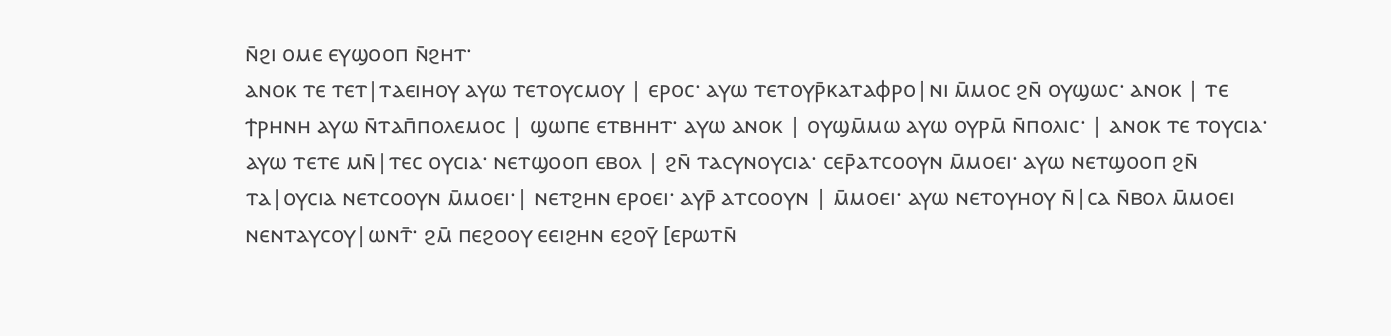ⲛ̄ϩⲓ ⲟⲙⲉ ⲉⲩϣⲟⲟⲡ ⲛ̄ϩⲏⲧ·
ⲁⲛⲟⲕ ⲧⲉ ⲧⲉⲧ|ⲧⲁⲉⲓⲏⲟⲩ ⲁⲩⲱ ⲧⲉⲧⲟⲩⲥⲙⲟⲩ | ⲉⲣⲟⲥ· ⲁⲩⲱ ⲧⲉⲧⲟⲩⲣ̄ⲕⲁⲧⲁⲫⲣⲟ|ⲛⲓ ⲙ̄ⲙⲟⲥ ϩⲛ̄ ⲟⲩϣⲱⲥ· ⲁⲛⲟⲕ | ⲧⲉ ϯⲣⲏⲛⲏ ⲁⲩⲱ ⲛ̄ⲧⲁⲡ̄ⲡⲟⲗⲉⲙⲟⲥ | ϣⲱⲡⲉ ⲉⲧⲃⲏⲏⲧ· ⲁⲩⲱ ⲁⲛⲟⲕ | ⲟⲩϣⲙ̄ⲙⲱ ⲁⲩⲱ ⲟⲩⲣⲙ̄ ⲛ̄ⲡⲟⲗⲓⲥ· | ⲁⲛⲟⲕ ⲧⲉ ⲧⲟⲩⲥⲓⲁ· ⲁⲩⲱ ⲧⲉⲧⲉ ⲙⲛ̄|ⲧⲉⲥ ⲟⲩⲥⲓⲁ· ⲛⲉⲧϣⲟⲟⲡ ⲉⲃⲟⲗ | ϩⲛ̄ ⲧⲁⲥⲩⲛⲟⲩⲥⲓⲁ· ⲥⲉⲣ̄ⲁⲧⲥⲟⲟⲩⲛ ⲙ̄ⲙⲟⲉⲓ· ⲁⲩⲱ ⲛⲉⲧϣⲟⲟⲡ ϩⲛ̄ ⲧⲁ|ⲟⲩⲥⲓⲁ ⲛⲉⲧⲥⲟⲟⲩⲛ ⲙ̄ⲙⲟⲉⲓ·| ⲛⲉⲧϩⲏⲛ ⲉⲣⲟⲉⲓ· ⲁⲩⲣ̄ ⲁⲧⲥⲟⲟⲩⲛ | ⲙ̄ⲙⲟⲉⲓ· ⲁⲩⲱ ⲛⲉⲧⲟⲩⲏⲟⲩ ⲛ̄|ⲥⲁ ⲛ̄ⲃⲟⲗ ⲙ̄ⲙⲟⲉⲓ ⲛⲉⲛⲧⲁⲩⲥⲟⲩ|ⲱⲛⲧ̄· ϩⲙ̄ ⲡⲉϩⲟⲟⲩ ⲉⲉⲓϩⲏⲛ ⲉϩⲟⲩ̄ [ⲉⲣⲱⲧⲛ̄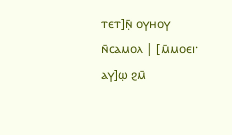ⲧⲉⲧ]ⲛ̣̄ ⲟⲩⲏⲟⲩ ⲛ̄ⲥⲁⲙⲟⲗ | [ⲙ̄ⲙⲟⲉⲓ· ⲁⲩ]ⲱ̣ ϩⲙ̄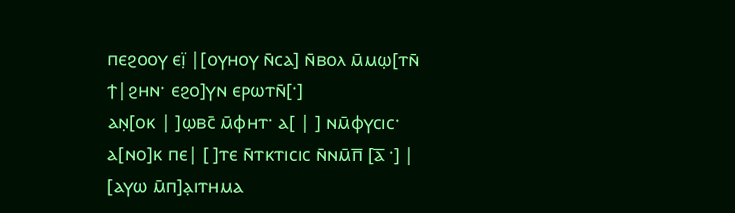ⲡⲉϩⲟⲟⲩ ⲉⲓ̣̈ |[ⲟⲩⲏⲟⲩ ⲛ̄ⲥⲁ] ⲛ̄ⲃⲟⲗ ⲙ̄ⲙⲱ̣[ⲧⲛ̄ ϯ|ϩⲏⲛ· ⲉϩⲟ]ⲩⲛ ⲉⲣⲱⲧⲛ̄[·]
ⲁⲛ̣[ⲟⲕ | ]ⲱ̣ⲃⲥ̄ ⲙ̄ⲫⲏⲧ· ⲁ[ | ] ⲛⲙ̄ⲫⲩⲥⲓⲥ· ⲁ[ⲛⲟ]ⲕ ⲡⲉ| [ ]ⲧⲉ ⲛ̄ⲧⲕⲧⲓⲥⲓⲥ ⲛ̄ⲛⲙ̄ⲡ︦ [ⲁ︦ ·] | [ⲁⲩⲱ ⲙ̄ⲡ]ⲁ̣ⲓⲧⲏⲙⲁ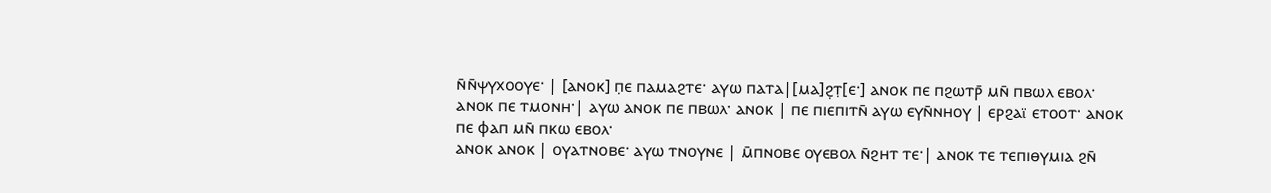ⲛ̄ⲛ̄ⲯⲩⲭⲟⲟⲩⲉ· | [ⲁⲛⲟⲕ] ⲡ̣ⲉ ⲡⲁⲙⲁϩⲧⲉ· ⲁⲩⲱ ⲡⲁⲧⲁ|[ⲙⲁ]ϩ̣ⲧ̣[ⲉ·] ⲁⲛⲟⲕ ⲡⲉ ⲡϩⲱⲧⲣ̄ ⲙⲛ̄ ⲡⲃⲱⲗ ⲉⲃⲟⲗ· ⲁⲛⲟⲕ ⲡⲉ ⲧⲙⲟⲛⲏ·| ⲁⲩⲱ ⲁⲛⲟⲕ ⲡⲉ ⲡⲃⲱⲗ· ⲁⲛⲟⲕ | ⲡⲉ ⲡⲓⲉⲡⲓⲧⲛ̄ ⲁⲩⲱ ⲉⲩⲛ̄ⲛⲏⲟⲩ | ⲉⲣϩⲁϊ ⲉⲧⲟⲟⲧ· ⲁⲛⲟⲕ ⲡⲉ ⲫⲁⲡ ⲙⲛ̄ ⲡⲕⲱ ⲉⲃⲟⲗ·
ⲁⲛⲟⲕ ⲁⲛⲟⲕ | ⲟⲩⲁⲧⲛⲟⲃⲉ· ⲁⲩⲱ ⲧⲛⲟⲩⲛⲉ | ⲙ̄ⲡⲛⲟⲃⲉ ⲟⲩⲉⲃⲟⲗ ⲛ̄ϩⲏⲧ ⲧⲉ·| ⲁⲛⲟⲕ ⲧⲉ ⲧⲉⲡⲓⲑⲩⲙⲓⲁ ϩⲛ̄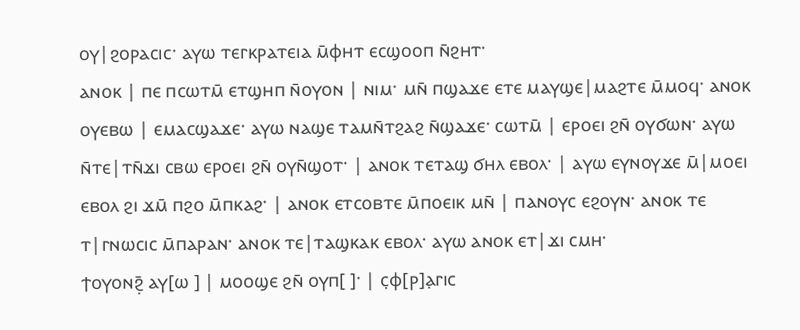ⲟⲩ|ϩⲟⲣⲁⲥⲓⲥ· ⲁⲩⲱ ⲧⲉⲅⲕⲣⲁⲧⲉⲓⲁ ⲙ̄ⲫⲏⲧ ⲉⲥϣⲟⲟⲡ ⲛ̄ϩⲏⲧ·
ⲁⲛⲟⲕ | ⲡⲉ ⲡⲥⲱⲧⲙ̄ ⲉⲧϣⲏⲡ ⲛ̄ⲟⲩⲟⲛ | ⲛⲓⲙ· ⲙⲛ̄ ⲡϣⲁϫⲉ ⲉⲧⲉ ⲙⲁⲩϣⲉ|ⲙⲁϩⲧⲉ ⲙ̄ⲙⲟϥ· ⲁⲛⲟⲕ ⲟⲩⲉⲃⲱ | ⲉⲙⲁⲥϣⲁϫⲉ· ⲁⲩⲱ ⲛⲁϣⲉ ⲧⲁⲙⲛ̄ⲧϩⲁϩ ⲛ̄ϣⲁϫⲉ· ⲥⲱⲧⲙ̄ | ⲉⲣⲟⲉⲓ ϩⲛ̄ ⲟⲩϭⲱⲛ· ⲁⲩⲱ ⲛ̄ⲧⲉ|ⲧⲛ̄ϫⲓ ⲥⲃⲱ ⲉⲣⲟⲉⲓ ϩⲛ̄ ⲟⲩⲛ̄ϣⲟⲧ· | ⲁⲛⲟⲕ ⲧⲉⲧⲁϣ ϭⲏⲗ ⲉⲃⲟⲗ· | ⲁⲩⲱ ⲉⲩⲛⲟⲩϫⲉ ⲙ̄|ⲙⲟⲉⲓ ⲉⲃⲟⲗ ϩⲓ ϫⲙ̄ ⲡϩⲟ ⲙ̄ⲡⲕⲁϩ· | ⲁⲛⲟⲕ ⲉⲧⲥⲟⲃⲧⲉ ⲙ̄ⲡⲟⲉⲓⲕ ⲙⲛ̄ | ⲡⲁⲛⲟⲩⲥ ⲉϩⲟⲩⲛ· ⲁⲛⲟⲕ ⲧⲉ ⲧ|ⲅⲛⲱⲥⲓⲥ ⲙ̄ⲡⲁⲣⲁⲛ· ⲁⲛⲟⲕ ⲧⲉ|ⲧⲁϣⲕⲁⲕ ⲉⲃⲟⲗ· ⲁⲩⲱ ⲁⲛⲟⲕ ⲉⲧ|ϫⲓ ⲥⲙⲏ·
ϯⲟⲩⲟⲛϩ̣̄ ⲁⲩ[ⲱ ] | ⲙⲟⲟϣⲉ ϩⲛ̄ ⲟⲩⲡ[ ]· | ⲥ̣ⲫ[ⲣ]ⲁ̣ⲅⲓⲥ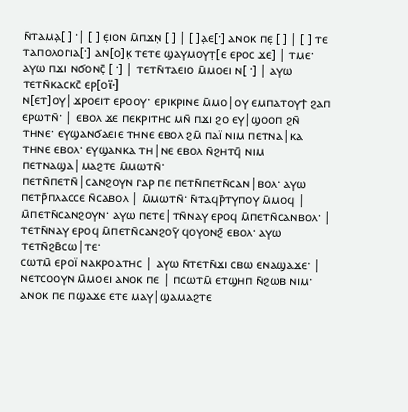ⲛ̄ⲧⲁⲙⲁ̣[ ] ·| [ ] ⲉ̣ⲓⲟⲛ ⲙ̄ⲡϫⲛ̣ [ ] | [ ]ⲁ̣ⲉ[·] ⲁⲛⲟⲕ ⲡⲉ̣ [ ] | [ ] ⲧⲉ ⲧⲁⲡⲟⲗⲟⲅⲓⲁ[·] ⲁⲛ[ⲟ]ⲕ̣ ⲧⲉⲧⲉ ϣⲁⲩⲙⲟⲩⲧ̣[ⲉ ⲉⲣⲟⲥ ϫⲉ] | ⲧⲙⲉ· ⲁⲩⲱ ⲡϫⲓ ⲛϭⲟⲛⲥ̣̄ [ ·] | ⲧⲉⲧⲛ̄ⲧⲁⲉⲓⲟ ⲙ̄ⲙⲟⲉⲓ ⲛ[ ·] | ⲁⲩⲱ ⲧⲉⲧⲛ̄ⲕⲁⲥⲕⲥ̄ ⲉⲣ[ⲟϊ·]
ⲛ[ⲉⲧ]ⲟⲩ|ϫⲣⲟⲉⲓⲧ ⲉⲣⲟⲟⲩ· ⲉⲣⲓⲕⲣⲓⲛⲉ ⲙ̄ⲙⲟ|ⲟⲩ ⲉⲙⲡⲁⲧⲟⲩϯ ϩⲁⲡ ⲉⲣⲱⲧⲛ̄· | ⲉⲃⲟⲗ ϫⲉ ⲡⲉⲕⲣⲓⲧⲏⲥ ⲙⲛ̄ ⲡϫⲓ ϩⲟ ⲉⲩ|ϣⲟⲟⲡ ϩⲛ̄ ⲧⲏⲛⲉ· ⲉⲩϣⲁⲛϭⲁⲉⲓⲉ ⲧⲏⲛⲉ ⲉⲃⲟⲗ ϩⲙ̄ ⲡⲁⲓ̈ ⲛⲓⲙ ⲡⲉⲧⲛⲁ|ⲕⲁ ⲧⲏⲛⲉ ⲉⲃⲟⲗ· ⲉⲩϣⲁⲛⲕⲁ ⲧⲏ|ⲛⲉ ⲉⲃⲟⲗ ⲛ̄ϩⲏⲧϥ̄ ⲛⲓⲙ ⲡⲉⲧⲛⲁϣⲁ|ⲙⲁϩⲧⲉ ⲙ̄ⲙⲱⲧⲛ̄·
ⲡⲉⲧⲛ̄ⲡⲉⲧⲛ̄|ⲥⲁⲛϩⲟⲩⲛ ⲅⲁⲣ ⲡⲉ ⲡⲉⲧⲛ̄ⲡⲉⲧⲛ̄ⲥⲁⲛ|ⲃⲟⲗ· ⲁⲩⲱ ⲡⲉⲧⲣ̄ⲡⲗⲁⲥⲥⲉ ⲛ̄ⲥⲁⲃⲟⲗ | ⲙ̄ⲙⲱⲧⲛ̄· ⲛ̄ⲧⲁϥⲣ̄ⲧⲩⲡⲟⲩ ⲙ̄ⲙⲟϥ | ⲙ̄ⲡⲉⲧⲛ̄ⲥⲁⲛϩⲟⲩⲛ· ⲁⲩⲱ ⲡⲉⲧⲉ|ⲧⲛ̄ⲛⲁⲩ ⲉⲣⲟϥ ⲙ̄ⲡⲉⲧⲛ̄ⲥⲁⲛⲃⲟⲗ· | ⲧⲉⲧⲛ̄ⲛⲁⲩ ⲉⲣⲟϥ ⲙ̄ⲡⲉⲧⲛ̄ⲥⲁⲛϩⲟⲩ̄ ϥⲟⲩⲟⲛϩ̄ ⲉⲃⲟⲗ· ⲁⲩⲱ ⲧⲉⲧⲛ̄ϩⲃ̄ⲥⲱ|ⲧⲉ·
ⲥⲱⲧⲙ̄ ⲉⲣⲟⲓ̈ ⲛⲁⲕⲣⲟⲁⲧⲏⲥ | ⲁⲩⲱ ⲛ̄ⲧⲉⲧⲛ̄ϫⲓ ⲥⲃⲱ ⲉⲛⲁϣⲁϫⲉ· | ⲛⲉⲧⲥⲟⲟⲩⲛ ⲙ̄ⲙⲟⲉⲓ ⲁⲛⲟⲕ ⲡⲉ | ⲡⲥⲱⲧⲙ̄ ⲉⲧϣⲏⲡ ⲛ̄ϩⲱⲃ ⲛⲓⲙ· ⲁⲛⲟⲕ ⲡⲉ ⲡϣⲁϫⲉ ⲉⲧⲉ ⲙⲁⲩ|ϣⲁⲙⲁϩⲧⲉ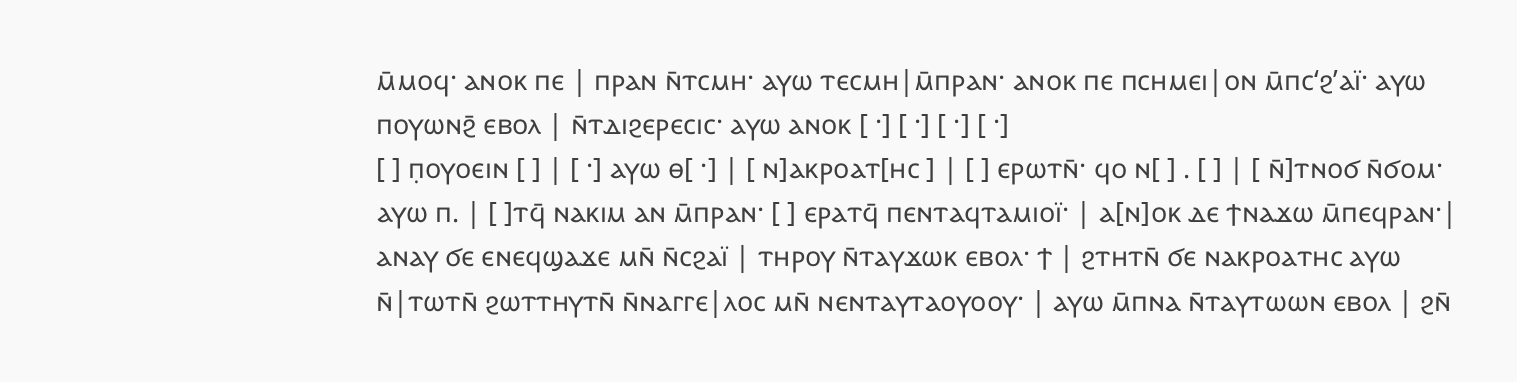ⲙ̄ⲙⲟϥ· ⲁⲛⲟⲕ ⲡⲉ | ⲡⲣⲁⲛ ⲛ̄ⲧⲥⲙⲏ· ⲁⲩⲱ ⲧⲉⲥⲙⲏ|ⲙ̄ⲡⲣⲁⲛ· ⲁⲛⲟⲕ ⲡⲉ ⲡⲥⲏⲙⲉⲓ|ⲟⲛ ⲙ̄ⲡⲥ‘ϩ’ⲁⲓ̈· ⲁⲩⲱ ⲡⲟⲩⲱⲛϩ̄ ⲉⲃⲟⲗ | ⲛ̄ⲧⲇⲓϩⲉⲣⲉⲥⲓⲥ· ⲁⲩⲱ ⲁⲛⲟⲕ [ ·] [ ·] [ ·] [ ·]
[ ] ⲡ̣ⲟⲩⲟⲉⲓⲛ [ ] | [ ·] ⲁⲩⲱ ⲑ[ ·] | [ ⲛ]ⲁⲕⲣⲟⲁⲧ[ⲏⲥ ] | [ ] ⲉⲣⲱⲧⲛ̄· ϥⲟ ⲛ[ ] . [ ] | [ ⲛ̄]ⲧⲛⲟϭ ⲛ̄ϭⲟⲙ· ⲁⲩⲱ ⲡ. | [ ]ⲧϥ̄ ⲛⲁⲕⲓⲙ ⲁⲛ ⲙ̄ⲡⲣⲁⲛ· [ ] ⲉⲣⲁⲧϥ̄ ⲡⲉⲛⲧⲁϥⲧⲁⲙⲓⲟⲓ̈· | ⲁ[ⲛ]ⲟⲕ ⲇⲉ ϯⲛⲁϫⲱ ⲙ̄ⲡⲉϥⲣⲁⲛ·| ⲁⲛⲁⲩ ϭⲉ ⲉⲛⲉϥϣⲁϫⲉ ⲙⲛ̄ ⲛ̄ⲥϩⲁⲓ̈ | ⲧⲏⲣⲟⲩ ⲛ̄ⲧⲁⲩϫⲱⲕ ⲉⲃⲟⲗ· ϯ | ϩⲧⲏⲧⲛ̄ ϭⲉ ⲛⲁⲕⲣⲟⲁⲧⲏⲥ ⲁⲩⲱ ⲛ̄|ⲧⲱⲧⲛ̄ ϩⲱⲧⲧⲏⲩⲧⲛ̄ ⲛ̄ⲛⲁⲅⲅⲉ|ⲗⲟⲥ ⲙⲛ̄ ⲛⲉⲛⲧⲁⲩⲧⲁⲟⲩⲟⲟⲩ· | ⲁⲩⲱ ⲙ̄ⲡⲛⲁ ⲛ̄ⲧⲁⲩⲧⲱⲱⲛ ⲉⲃⲟⲗ | ϩⲛ̄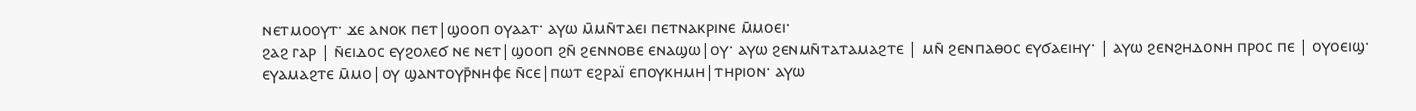ⲛⲉⲧⲙⲟⲟⲩⲧ· ϫⲉ ⲁⲛⲟⲕ ⲡⲉⲧ|ϣⲟⲟⲡ ⲟⲩⲁⲁⲧ· ⲁⲩⲱ ⲙ̄ⲙⲛ̄ⲧⲁⲉⲓ ⲡⲉⲧⲛⲁⲕⲣⲓⲛⲉ ⲙ̄ⲙⲟⲉⲓ·
ϩⲁϩ ⲅⲁⲣ | ⲛ̄ⲉⲓⲇⲟⲥ ⲉⲩϩⲟⲗⲉϭ ⲛⲉ ⲛⲉⲧ|ϣⲟⲟⲡ ϩⲛ̄ ϩⲉⲛⲛⲟⲃⲉ ⲉⲛⲁϣⲱ|ⲟⲩ· ⲁⲩⲱ ϩⲉⲛⲙⲛ̄ⲧⲁⲧⲁⲙⲁϩⲧⲉ | ⲙⲛ̄ ϩⲉⲛⲡⲁⲑⲟⲥ ⲉⲩϭⲁⲉⲓⲏⲩ· | ⲁⲩⲱ ϩⲉⲛϩⲏⲇⲟⲛⲏ ⲡⲣⲟⲥ ⲡⲉ | ⲟⲩⲟⲉⲓϣ· ⲉⲩⲁⲙⲁϩⲧⲉ ⲙ̄ⲙⲟ|ⲟⲩ ϣⲁⲛⲧⲟⲩⲣ̄ⲛⲏⲫⲉ ⲛ̄ⲥⲉ|ⲡⲱⲧ ⲉϩⲣⲁⲓ̈ ⲉⲡⲟⲩⲕⲏⲙⲏ|ⲧⲏⲣⲓⲟⲛ· ⲁⲩⲱ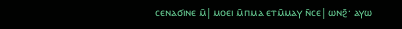ⲥⲉⲛⲁϭⲓⲛⲉ ⲙ̄|ⲙⲟⲉⲓ ⲙ̄ⲡⲙⲁ ⲉⲧⲙ̄ⲙⲁⲩ ⲛ̄ⲥⲉ|ⲱⲛϩ̄· ⲁⲩⲱ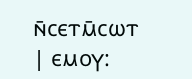ⲛ̄ⲥⲉⲧⲙ̄ⲥⲱⲧ | ⲉⲙⲟⲩ: